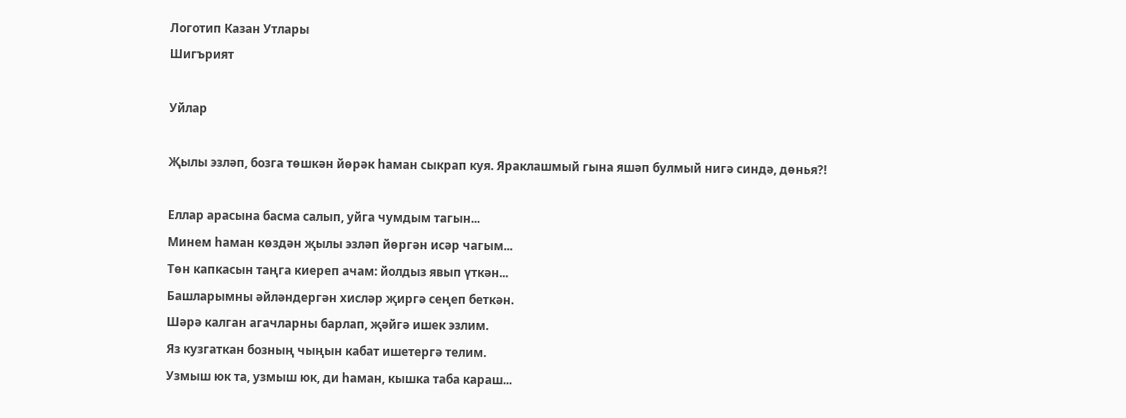Логотип Казан Утлары
Шигърият

Уйлар

Җылы эзләп, бозга төшкән йөрәк һаман сыкрап куя. Яраклашмый гына яшәп булмый нигә синдә, дөнья?!

Еллар арасына басма салып, уйга чумдым тагын...
Минем һаман көздән җылы эзләп йөргән исәр чагым...
Төн капкасын таңга киереп ачам: йолдыз явып үткән...
Башларымны әйләндергән хисләр җиргә сеңеп беткән.
Шәрә калган агачларны барлап, җәйгә ишек эзлим.
Яз кузгаткан бозның чыңын кабат ишетергә телим.
Узмыш юк та, узмыш юк, ди һаман, кышка таба караш...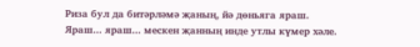Риза бул да битәрләмә җаның, йә дөньяга яраш.
Яраш... яраш... мескен җанның инде утлы күмер хәле.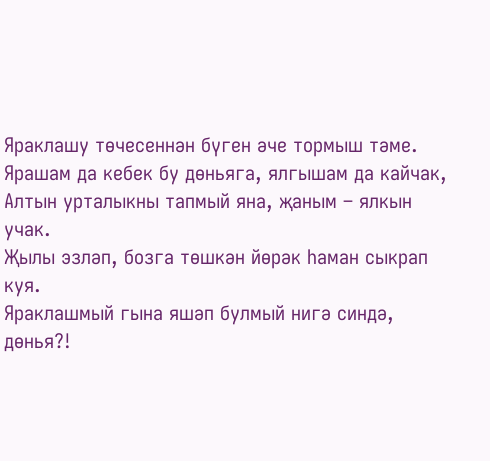Яраклашу төчесеннән бүген әче тормыш тәме.
Ярашам да кебек бу дөньяга, ялгышам да кайчак,
Алтын урталыкны тапмый яна, җаным – ялкын учак.
Җылы эзләп, бозга төшкән йөрәк һаман сыкрап куя.
Яраклашмый гына яшәп булмый нигә синдә, дөнья?!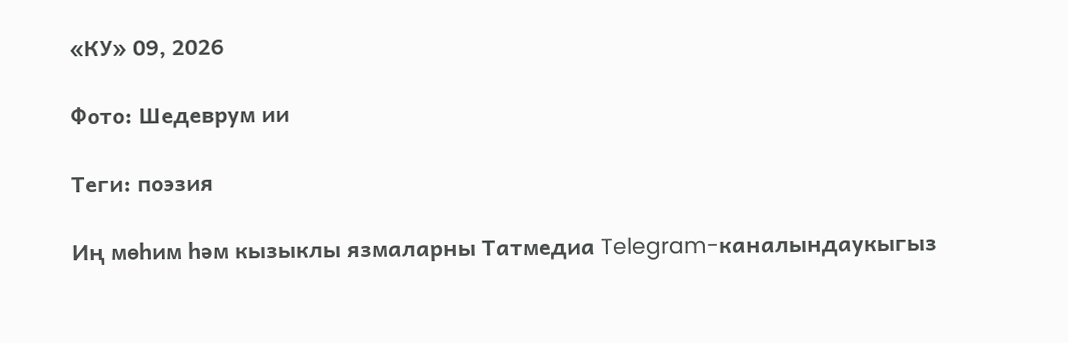«КУ» 09, 2026

Фото: Шедеврум ии

Теги: поэзия

Иң мөһим һәм кызыклы язмаларны Татмедиа Telegram-каналындаукыгыз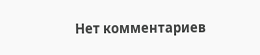Нет комментариев